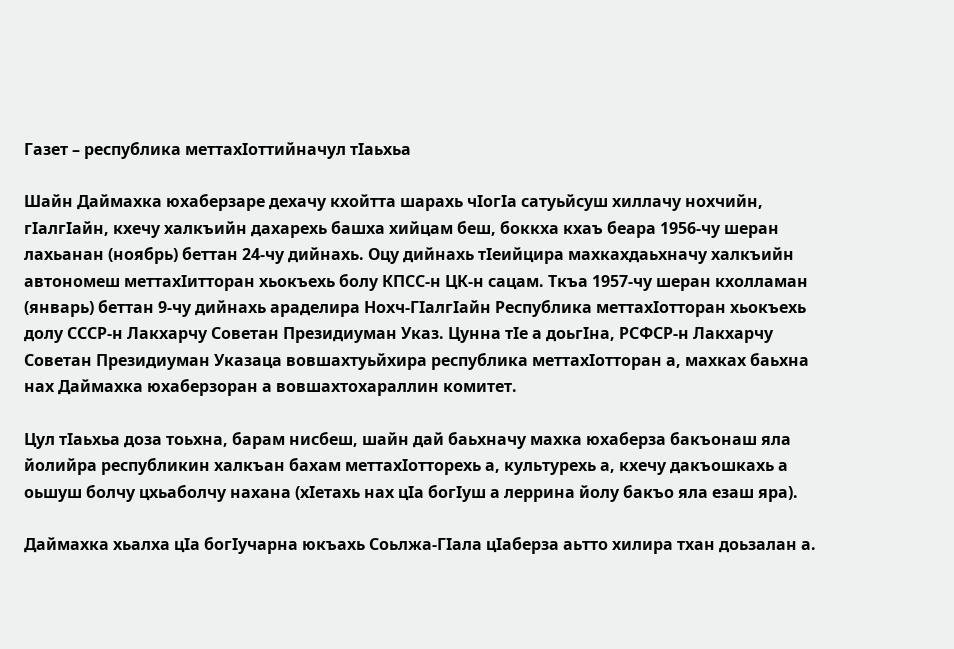Газет – республика меттахIоттийначул тIаьхьа

Шайн Даймахка юхаберзаре дехачу кхойтта шарахь чIогIа сатуьйсуш хиллачу нохчийн, гIалгIайн, кхечу халкъийн дахарехь башха хийцам беш, боккха кхаъ беара 1956-чу шеран лахьанан (ноябрь) беттан 24-чу дийнахь. Оцу дийнахь тIеийцира махкахдаьхначу халкъийн автономеш меттахIитторан хьокъехь болу КПСС-н ЦК-н сацам. Ткъа 1957-чу шеран кхолламан (январь) беттан 9-чу дийнахь араделира Нохч-ГIалгIайн Республика меттахIотторан хьокъехь долу СССР-н Лакхарчу Советан Президиуман Указ. Цунна тIе а доьгIна, РСФСР-н Лакхарчу Советан Президиуман Указаца вовшахтуьйхира республика меттахIотторан а, махках баьхна нах Даймахка юхаберзоран а вовшахтохараллин комитет.

Цул тIаьхьа доза тоьхна, барам нисбеш, шайн дай баьхначу махка юхаберза бакъонаш яла йолийра республикин халкъан бахам меттахIотторехь а, культурехь а, кхечу дакъошкахь а оьшуш болчу цхьаболчу нахана (хIетахь нах цIа богIуш а леррина йолу бакъо яла езаш яра).

Даймахка хьалха цIа богIучарна юкъахь Соьлжа-ГIала цIаберза аьтто хилира тхан доьзалан а.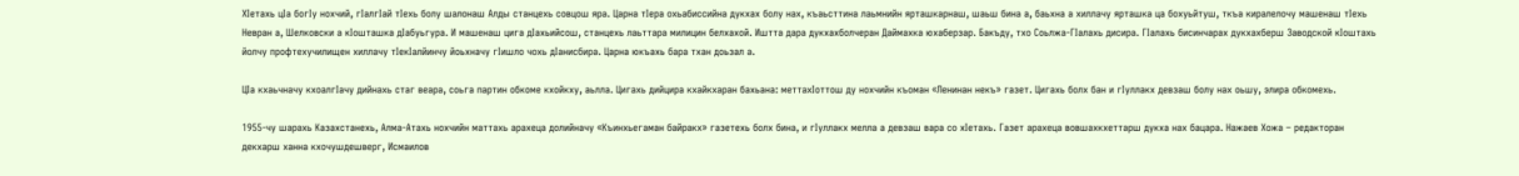ХIетахь цIа богIу нохчий, гIалгIай тIехь болу шалонаш Алды станцехь совцош яра. Царна тIера охьабиссийна дукхах болу нах, къаьсттина лаьмнийн ярташкарнаш, шаьш бина а, баьхна а хиллачу ярташка ца бохуьйтуш, ткъа киралелочу машенаш тIехь Невран а, Шелковски а кIошташка дIабуьгура. И машенаш цига дIахьийсош, станцехь лаьттара милицин белхахой. Иштта дара дукхахболчеран Даймахка юхаберзар. Бакъду, тхо Соьлжа-ГIалахь дисира. ГIалахь бисинчарах дукхахберш Заводской кIоштахь йолчу профтехучилищен хиллачу тIекIалйинчу йоьхначу гIишло чохь дIанисбира. Царна юкъахь бара тхан доьзал а.

ЦIа кхаьчначу кхоалгIачу дийнахь стаг веара, соьга партин обкоме кхойкху, аьлла. Цигахь дийцира кхайкхаран бахьана: меттахIоттош ду нохчийн къоман «Ленинан некъ» газет. Цигахь болх бан и гIуллакх девзаш болу нах оьшу, элира обкомехь.

1955-чу шарахь Казахстанехь, Алма-Атахь нохчийн маттахь арахеца долийначу «Къинхьегаман байракх» газетехь болх бина, и гIуллакх мелла а девзаш вара со хIетахь. Газет арахеца вовшахкхеттарш дукха нах бацара. Нажаев Хожа – редакторан декхарш ханна кхочушдешверг, Исмаилов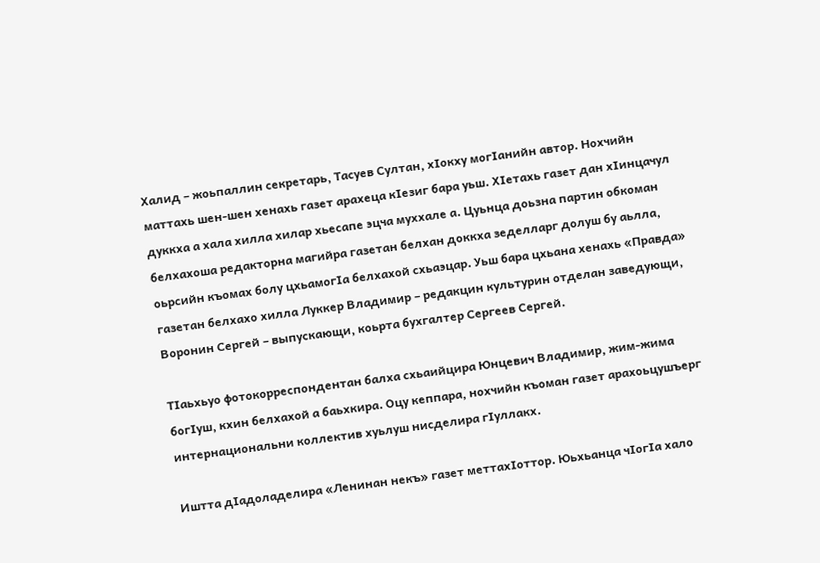Халид – жоьпаллин секретарь, Тасуев Султан, хIокху могIанийн автор. Нохчийн маттахь шен-шен хенахь газет арахеца кIезиг бара уьш. ХIетахь газет дан хIинцачул дуккха а хала хилла хилар хьесапе эцча муххале а. Цуьнца доьзна партин обкоман белхахоша редакторна магийра газетан белхан доккха зеделларг долуш бу аьлла, оьрсийн къомах болу цхьамогIа белхахой схьаэцар. Уьш бара цхьана хенахь «Правда» газетан белхахо хилла Луккер Владимир – редакцин культурин отделан заведующи, Воронин Сергей – выпускающи, коьрта бухгалтер Сергеев Сергей.

ТIаьхьуо фотокорреспондентан балха схьаийцира Юнцевич Владимир, жим-жима богIуш, кхин белхахой а баьхкира. Оцу кеппара, нохчийн къоман газет арахоьцушъерг интернациональни коллектив хуьлуш нисделира гIуллакх.

Иштта дIадоладелира «Ленинан некъ» газет меттахIоттор. Юьхьанца чIогIа хало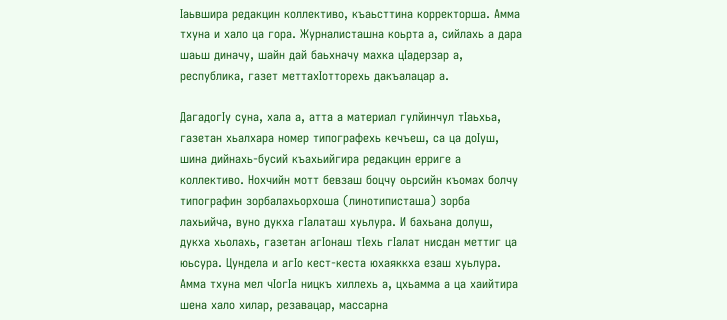Iаьвшира редакцин коллективо, къаьсттина корректорша. Амма тхуна и хало ца гора. Журналисташна коьрта а, сийлахь а дара шаьш диначу, шайн дай баьхначу махка цIадерзар а, республика, газет меттахIотторехь дакъалацар а.

ДагадогIу суна, хала а, атта а материал гулйинчул тIаьхьа, газетан хьалхара номер типографехь кечъеш, са ца доIуш, шина дийнахь-бусий къахьийгира редакцин ерриге а коллективо. Нохчийн мотт бевзаш боцчу оьрсийн къомах болчу типографин зорбалахьорхоша (линотиписташа) зорба лахьийча, вуно дукха гIалаташ хуьлура. И бахьана долуш, дукха хьолахь, газетан агIонаш тIехь гIалат нисдан меттиг ца юьсура. Цундела и агIо кест-кеста юхаяккха езаш хуьлура. Амма тхуна мел чIогIа ницкъ хиллехь а, цхьамма а ца хаийтира шена хало хилар, резавацар, массарна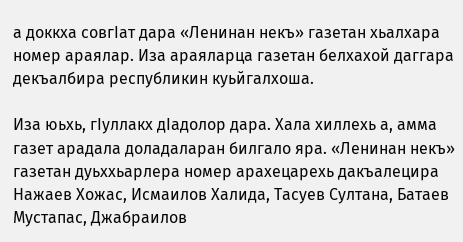а доккха совгIат дара «Ленинан некъ» газетан хьалхара номер араялар. Иза араяларца газетан белхахой даггара декъалбира республикин куьйгалхоша.

Иза юьхь, гIуллакх дIадолор дара. Хала хиллехь а, амма газет арадала доладаларан билгало яра. «Ленинан некъ» газетан дуьххьарлера номер арахецарехь дакъалецира Нажаев Хожас, Исмаилов Халида, Тасуев Султана, Батаев Мустапас, Джабраилов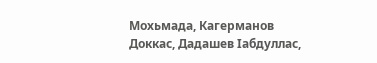Мохьмада, Кагерманов Доккас, Дадашев Iабдуллас,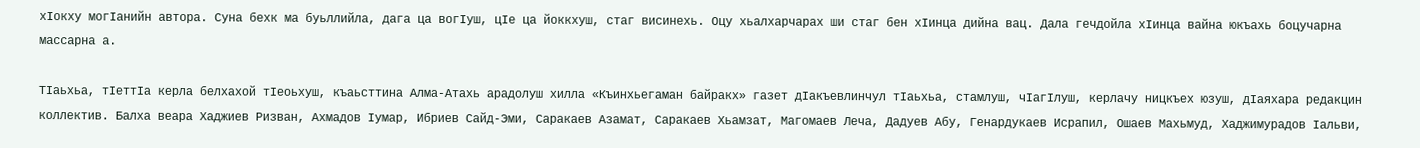хIокху могIанийн автора. Суна бехк ма буьллийла, дага ца вогIуш, цIе ца йоккхуш, стаг висинехь. Оцу хьалхарчарах ши стаг бен хIинца дийна вац. Дала гечдойла хIинца вайна юкъахь боцучарна массарна а.

ТIаьхьа, тIеттIа керла белхахой тIеоьхуш, къаьсттина Алма-Атахь арадолуш хилла «Къинхьегаман байракх» газет дIакъевлинчул тIаьхьа, стамлуш, чIагIлуш, керлачу ницкъех юзуш, дIаяхара редакцин коллектив. Балха веара Хаджиев Ризван, Ахмадов Iумар, Ибриев Сайд-Эми, Саракаев Азамат, Саракаев Хьамзат, Магомаев Леча, Дадуев Абу, Генардукаев Исрапил, Ошаев Махьмуд, Хаджимурадов Iальви,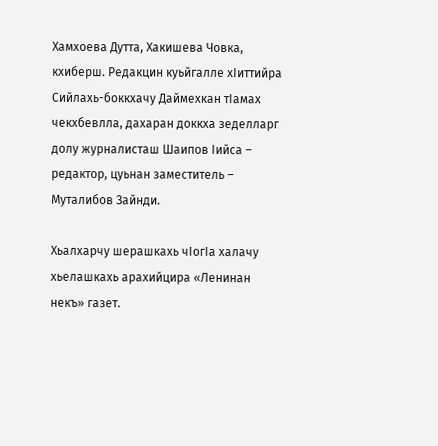Хамхоева Дутта, Хакишева Човка, кхиберш. Редакцин куьйгалле хIиттийра Сийлахь-боккхачу Даймехкан тIамах чекхбевлла, дахаран доккха зеделларг долу журналисташ Шаипов Iийса – редактор, цуьнан заместитель – Муталибов Зайнди.

Хьалхарчу шерашкахь чIогIа халачу хьелашкахь арахийцира «Ленинан некъ» газет.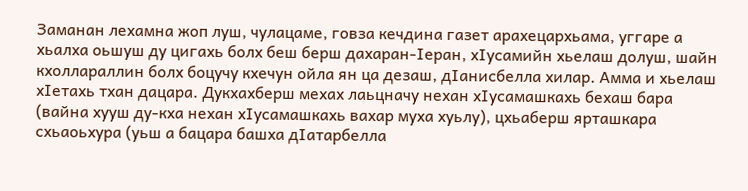Заманан лехамна жоп луш, чулацаме, говза кечдина газет арахецархьама, уггаре а хьалха оьшуш ду цигахь болх беш берш дахаран-Iеран, хIусамийн хьелаш долуш, шайн кхоллараллин болх боцучу кхечун ойла ян ца дезаш, дIанисбелла хилар. Амма и хьелаш хIетахь тхан дацара. Дукхахберш мехах лаьцначу нехан хIусамашкахь бехаш бара (вайна хууш ду-кха нехан хIусамашкахь вахар муха хуьлу), цхьаберш ярташкара схьаоьхура (уьш а бацара башха дIатарбелла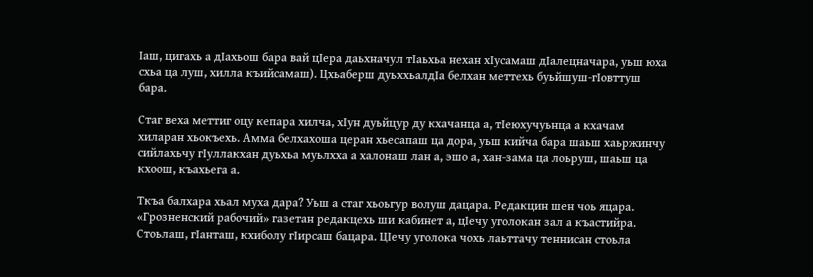Iаш, цигахь а дIахьош бара вай цIера даьхначул тIаьхьа нехан хIусамаш дIалецначара, уьш юха схьа ца луш, хилла къийсамаш). Цхьаберш дуьххьалдIа белхан меттехь буьйшуш-гIовттуш бара.

Стаг веха меттиг оцу кепара хилча, хIун дуьйцур ду кхачанца а, тIеюхучуьнца а кхачам хиларан хьокъехь. Амма белхахоша церан хьесапаш ца дора, уьш кийча бара шаьш хаьржинчу сийлахьчу гIуллакхан дуьхьа муьлхха а халонаш лан а, эшо а, хан-зама ца лоьруш, шаьш ца кхоош, къахьега а.

Ткъа балхара хьал муха дара? Уьш а стаг хьоьгур волуш дацара. Редакцин шен чоь яцара. «Грозненский рабочий» газетан редакцехь ши кабинет а, цIечу уголокан зал а къастийра. Стоьлаш, гIанташ, кхиболу гIирсаш бацара. ЦIечу уголока чохь лаьттачу теннисан стоьла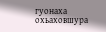гуонаха охьаховшура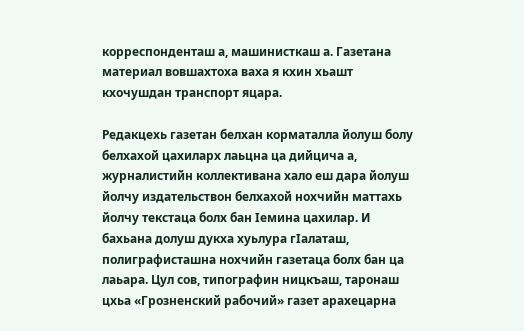корреспонденташ а, машинисткаш а. Газетана материал вовшахтоха ваха я кхин хьашт кхочушдан транспорт яцара.

Редакцехь газетан белхан корматалла йолуш болу белхахой цахиларх лаьцна ца дийцича а, журналистийн коллективана хало еш дара йолуш йолчу издательствон белхахой нохчийн маттахь йолчу текстаца болх бан Iемина цахилар. И бахьана долуш дукха хуьлура гIалаташ, полиграфисташна нохчийн газетаца болх бан ца лаьара. Цул сов, типографин ницкъаш, таронаш цхьа «Грозненский рабочий» газет арахецарна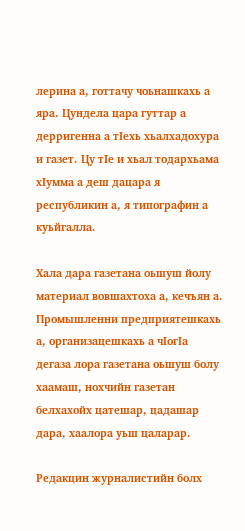лерина а, готтачу чоьнашкахь а яра. Цундела цара гуттар а дерригенна а тIехь хьалхадохура и газет. Цу тIе и хьал тодархьама хIумма а деш дацара я республикин а, я типографин а куьйгалла.

Хала дара газетана оьшуш йолу материал вовшахтоха а, кечъян а. Промышленни предприятешкахь а, организацешкахь а чIогIа дегаза лора газетана оьшуш болу хаамаш, нохчийн газетан белхахойх цатешар, цадашар дара, хаалора уьш цаларар.

Редакцин журналистийн болх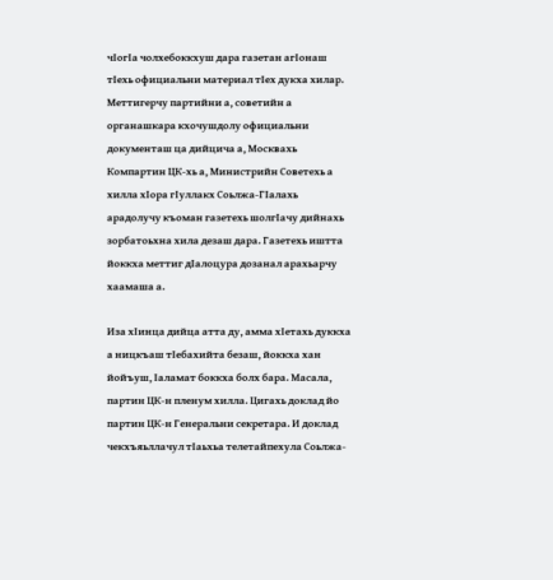чIогIа чолхебоккхуш дара газетан агIонаш тIехь официальни материал тIех дукха хилар. Меттигерчу партийни а, советийн а органашкара кхочушдолу официальни документаш ца дийцича а, Москвахь Компартин ЦК-хь а, Министрийн Советехь а хилла хIора гIуллакх Соьлжа-ГIалахь арадолучу къоман газетехь шолгIачу дийнахь зорбатоьхна хила дезаш дара. Газетехь иштта йоккха меттиг дIалоцура дозанал арахьарчу хаамаша а.

Иза хIинца дийца атта ду, амма хIетахь дуккха а ницкъаш тIебахийта безаш, йоккха хан йойъуш, Iаламат боккха болх бара. Масала, партин ЦК-н пленум хилла. Цигахь доклад йо партин ЦК-н Генеральни секретара. И доклад чекхъяьллачул тIаьхьа телетайпехула Соьлжа-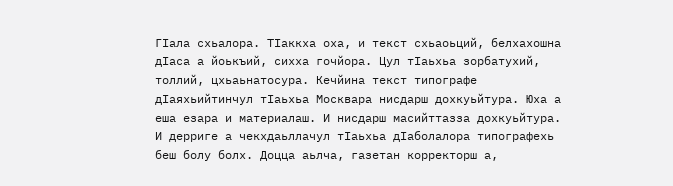ГIала схьалора. ТIаккха оха, и текст схьаоьций, белхахошна дIаса а йоькъий, сихха гочйора. Цул тIаьхьа зорбатухий, толлий, цхьаьнатосура. Кечйина текст типографе дIаяхьийтинчул тIаьхьа Москвара нисдарш дохкуьйтура. Юха а еша езара и материалаш. И нисдарш масийттазза дохкуьйтура. И дерриге а чекхдаьллачул тIаьхьа дIаболалора типографехь беш болу болх. Доцца аьлча, газетан корректорш а,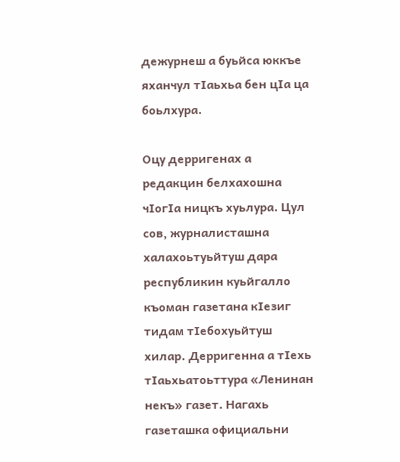дежурнеш а буьйса юккъе яханчул тIаьхьа бен цIа ца боьлхура.

Оцу дерригенах а редакцин белхахошна чIогIа ницкъ хуьлура. Цул сов, журналисташна халахоьтуьйтуш дара республикин куьйгалло къоман газетана кIезиг тидам тIебохуьйтуш хилар. Дерригенна а тIехь тIаьхьатоьттура «Ленинан некъ» газет. Нагахь газеташка официальни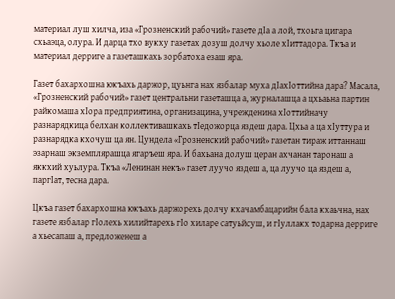материал луш хилча, иза «Грозненский рабочий» газете дIа а лой, тхоьга цигара схьаэца, олура. И дарца тхо вукху газетах дозуш долчу хьоле хIиттадора. Ткъа и материал дерриге а газеташкахь зорбатоха езаш яра.

Газет бахархошна юкъахь даржор, цуьнга нах язбалар муха дIахIоттийна дара? Масала, «Грозненский рабочий» газет центральни газеташца а, журналашца а цхьаьна партин райкомаша хIора предприятина, организацина, учрежденина хIоттийначу разнарядкица белхан коллективашкахь тIедожорца яздеш дара. Цхьа а ца хIуттура и разнарядка кхочуш ца ян. Цундела «Грозненский рабочий» газетан тираж иттаннаш эзарнаш экземплярашца ягаръеш яра. И бахьана долуш церан ахчанан таронаш а яккхий хуьлура. Ткъа «Ленинан некъ» газет луучо яздеш а, ца луучо ца яздеш а, паргIат, тесна дара.

Цкъа газет бахархошна юкъахь даржорехь долчу кхачамбацарийн бала кхаьчна, нах газете язбалар гIолехь хилийтарехь гIо хиларе сатуьйсуш, и гIуллакх тодарна дерриге а хьесапаш а, предложенеш а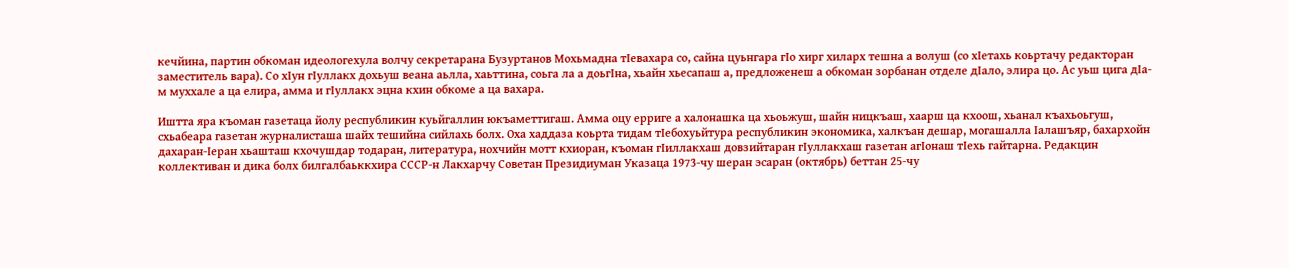кечйина, партин обкоман идеологехула волчу секретарана Бузуртанов Мохьмадна тIевахара со, сайна цуьнгара гIо хирг хиларх тешна а волуш (со хIетахь коьртачу редакторан заместитель вара). Со хIун гIуллакх дохьуш веана аьлла, хаьттина, соьга ла а доьгIна, хьайн хьесапаш а, предложенеш а обкоман зорбанан отделе дIало, элира цо. Ас уьш цига дIа-м муххале а ца елира, амма и гIуллакх эцна кхин обкоме а ца вахара.

Иштта яра къоман газетаца йолу республикин куьйгаллин юкъаметтигаш. Амма оцу ерриге а халонашка ца хьоьжуш, шайн ницкъаш, хаарш ца кхоош, хьанал къахьоьгуш, схьабеара газетан журналисташа шайх тешийна сийлахь болх. Оха хаддаза коьрта тидам тIебохуьйтура республикин экономика, халкъан дешар, могашалла Iалашъяр, бахархойн дахаран-Iеран хьашташ кхочушдар тодаран, литература, нохчийн мотт кхиоран, къоман гIиллакхаш довзийтаран гIуллакхаш газетан агIонаш тIехь гайтарна. Редакцин коллективан и дика болх билгалбаьккхира СССР-н Лакхарчу Советан Президиуман Указаца 1973-чу шеран эсаран (октябрь) беттан 25-чу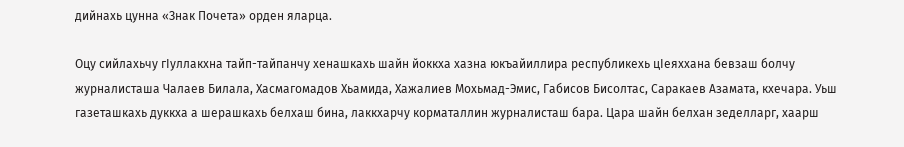дийнахь цунна «Знак Почета» орден яларца.

Оцу сийлахьчу гIуллакхна тайп-тайпанчу хенашкахь шайн йоккха хазна юкъайиллира республикехь цIеяххана бевзаш болчу журналисташа Чалаев Билала, Хасмагомадов Хьамида, Хажалиев Мохьмад-Эмис, Габисов Бисолтас, Саракаев Азамата, кхечара. Уьш газеташкахь дуккха а шерашкахь белхаш бина, лаккхарчу корматаллин журналисташ бара. Цара шайн белхан зеделларг, хаарш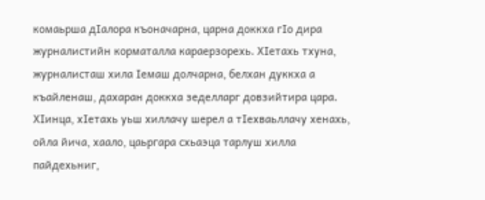комаьрша дIалора къоначарна, царна доккха гIо дира журналистийн корматалла караерзорехь. ХIетахь тхуна, журналисташ хила Iемаш долчарна, белхан дуккха а къайленаш, дахаран доккха зеделларг довзийтира цара. ХIинца, хIетахь уьш хиллачу шерел а тIехваьллачу хенахь, ойла йича, хаало, цаьргара схьаэца тарлуш хилла пайдехьниг,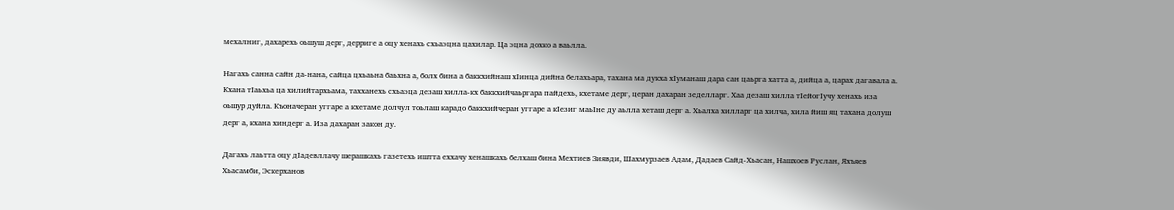мехалниг, дахарехь оьшуш дерг, дерриге а оцу хенахь схьаэцна цахилар. Ца эцна дохко а ваьлла.

Нагахь санна сайн да-нана, сайца цхьаьна баьхна а, болх бина а баккхийнаш хIинца дийна белахьара, тахана ма дукха хIуманаш дара сан цаьрга хатта а, дийца а, царах дагавала а. Кхана тIаьхьа ца хилийтархьама, тахханехь схьаэца дезаш хилла-кх баккхийчаьргара пайдехь, кхетаме дерг, церан дахаран зеделларг. Хаа дезаш хилла тIейогIучу хенахь иза оьшур дуйла. Къоначеран уггаре а кхетаме долчул тоьлаш карадо баккхийчеран уггаре а кIезиг маьIне ду аьлла хеташ дерг а. Хьалха хилларг ца хилча, хила йиш яц тахана долуш дерг а, кхана хиндерг а. Иза дахаран закон ду.

Дагахь лаьтта оцу дIадевллачу шерашкахь газетехь иштта еххачу хенашкахь белхаш бина Мехтиев Зиявди, Шахмурзаев Адам, Дадаев Сайд-Хьасан, Нашхоев Руслан, Яхъяев Хьасамби, Эскерханов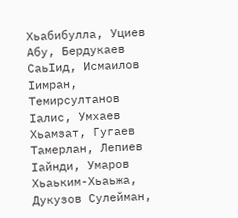Хьабибулла, Уциев Абу, Бердукаев СаьIид, Исмаилов Iимран, Темирсултанов Iалис, Умхаев Хьамзат, Гугаев Тамерлан, Лепиев Iайнди, Умаров Хьаьким-Хьаьжа, Дукузов Сулейман,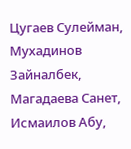Цугаев Сулейман, Мухадинов Зайналбек, Магадаева Санет, Исмаилов Абу,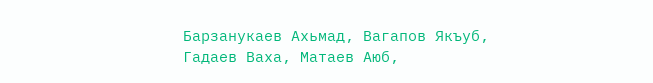Барзанукаев Ахьмад, Вагапов Якъуб, Гадаев Ваха, Матаев Аюб,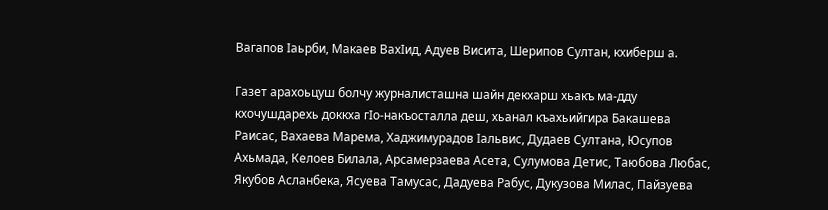Вагапов Iаьрби, Макаев ВахIид, Адуев Висита, Шерипов Султан, кхиберш а.

Газет арахоьцуш болчу журналисташна шайн декхарш хьакъ ма-дду кхочушдарехь доккха гIо-накъосталла деш, хьанал къахьийгира Бакашева Раисас, Вахаева Марема, Хаджимурадов Iальвис, Дудаев Султана, Юсупов Ахьмада, Келоев Билала, Арсамерзаева Асета, Сулумова Детис, Таюбова Любас, Якубов Асланбека, Ясуева Тамусас, Дадуева Рабус, Дукузова Милас, Пайзуева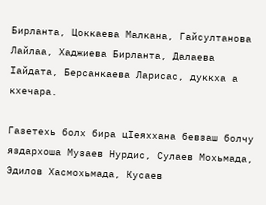Бирланта, Цоккаева Малкана, Гайсултанова Лайлаа, Хаджиева Бирланта, Далаева Iайдата, Берсанкаева Ларисас, дуккха а кхечара.

Газетехь болх бира цIеяххана бевзаш болчу яздархоша Музаев Нурдис, Сулаев Мохьмада, Эдилов Хасмохьмада, Кусаев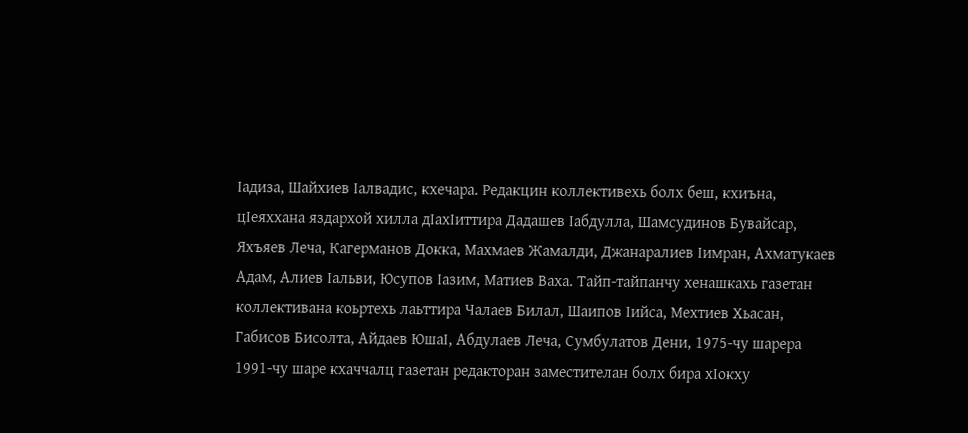Iадиза, Шайхиев Iалвадис, кхечара. Редакцин коллективехь болх беш, кхиъна, цIеяххана яздархой хилла дIахIиттира Дадашев Iабдулла, Шамсудинов Бувайсар, Яхъяев Леча, Кагерманов Докка, Махмаев Жамалди, Джанаралиев Iимран, Ахматукаев Адам, Алиев Iальви, Юсупов Iазим, Матиев Ваха. Тайп-тайпанчу хенашкахь газетан коллективана коьртехь лаьттира Чалаев Билал, Шаипов Iийса, Мехтиев Хьасан, Габисов Бисолта, Айдаев ЮшаI, Абдулаев Леча, Сумбулатов Дени, 1975-чу шарера 1991-чу шаре кхаччалц газетан редакторан заместителан болх бира хIокху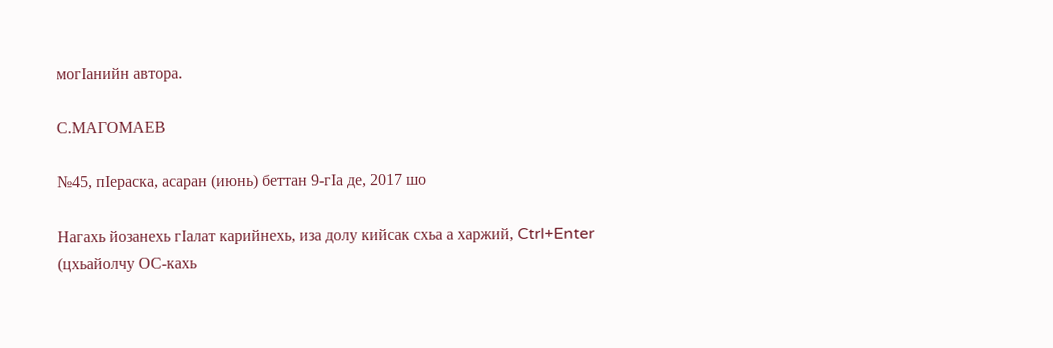могIанийн автора.

С.МАГОМАЕВ

№45, пIераска, асаран (июнь) беттан 9-гIа де, 2017 шо

Нагахь йозанехь гIалат карийнехь, иза долу кийсак схьа а харжий, Ctrl+Enter (цхьайолчу ОС-кахь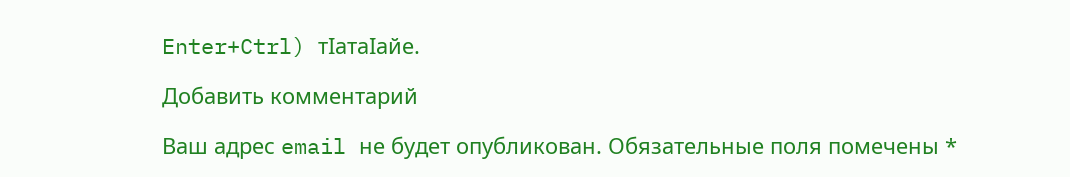Enter+Ctrl) тIатаIайе.

Добавить комментарий

Ваш адрес email не будет опубликован. Обязательные поля помечены *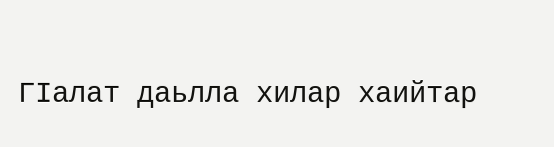ГIалат даьлла хилар хаийтар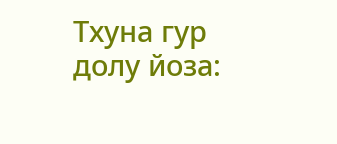Тхуна гур долу йоза: